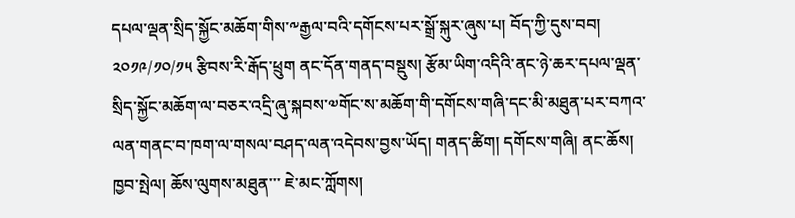དཔལ་ལྡན་སྲིད་སྐྱོང་མཆོག་གིས་༸རྒྱལ་བའི་དགོངས་པར་སྒྲོ་སྐུར་ཞུས་པ། བོད་ཀྱི་དུས་བབ། ༢༠༡༩/༡༠/༡༥ རྩིབས་རི་རྒོད་ཕྲུག ནང་དོན་གནད་བསྡུས། རྩོམ་ཡིག་འདིའི་ནང་ཉེ་ཆར་དཔལ་ལྡན་སྲིད་སྐྱོང་མཆོག་ལ་བཅར་འདྲི་ཞུ་སྐབས་༧གོང་ས་མཆོག་གི་དགོངས་གཞི་དང་མི་མཐུན་པར་བཀའ་ལན་གནང་བ་ཁག་ལ་གསལ་བཤད་ལན་འདེབས་བྱས་ཡོད། གནད་ཚིག། དགོངས་གཞི། ནང་ཆོས། ཁྱབ་སྤེལ། ཆོས་ལུགས་མཐུན་་་ ཇེ་མང་ཀློགས།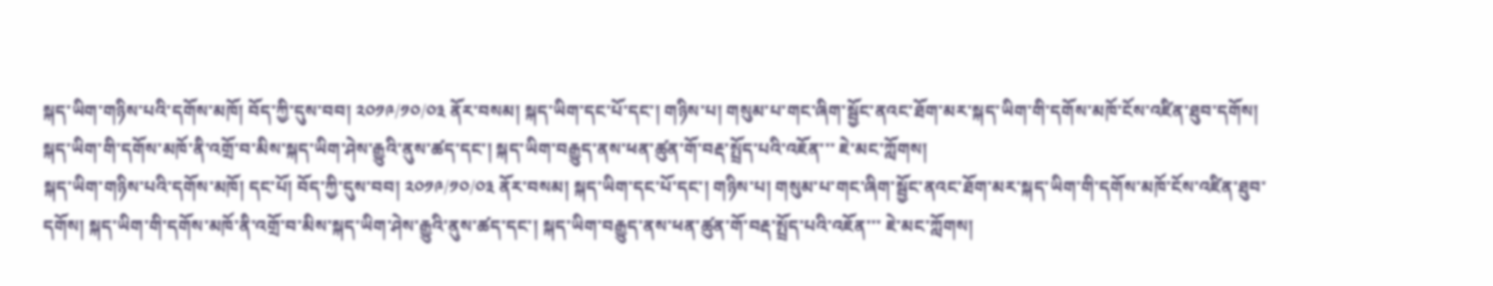སྐད་ཡིག་གཉིས་པའི་དགོས་མཁོ། བོད་ཀྱི་དུས་བབ། ༢༠༡༩/༡༠/༠༣ ནོར་བསམ། སྐད་ཡིག་དང་པོ་དང་། གཉིས་པ། གསུམ་པ་གང་ཞིག་སྦྱོང་ནའང་ཐོག་མར་སྐད་ཡིག་གི་དགོས་མཁོ་ངོས་འཛིན་ཐུབ་དགོས། སྐད་ཡིག་གི་དགོས་མཁོ་ནི་འགྲོ་བ་མིས་སྐད་ཡིག་ཤེས་རྒྱུའི་ནུས་ཚད་དང་། སྐད་ཡིག་བརྒྱུད་ནས་ཕན་ཚུན་གོ་བརྡ་སྤྲོད་པའི་འཇོན་་་ ཇེ་མང་ཀློགས།
སྐད་ཡིག་གཉིས་པའི་དགོས་མཁོ། དང་པོ། བོད་ཀྱི་དུས་བབ། ༢༠༡༩/༡༠/༠༣ ནོར་བསམ། སྐད་ཡིག་དང་པོ་དང་། གཉིས་པ། གསུམ་པ་གང་ཞིག་སྦྱོང་ནའང་ཐོག་མར་སྐད་ཡིག་གི་དགོས་མཁོ་ངོས་འཛིན་ཐུབ་དགོས། སྐད་ཡིག་གི་དགོས་མཁོ་ནི་འགྲོ་བ་མིས་སྐད་ཡིག་ཤེས་རྒྱུའི་ནུས་ཚད་དང་། སྐད་ཡིག་བརྒྱུད་ནས་ཕན་ཚུན་གོ་བརྡ་སྤྲོད་པའི་འཇོན་་་ ཇེ་མང་ཀློགས།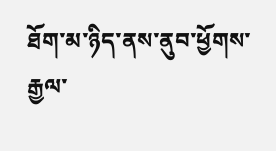ཐོག་མ་ཉིད་ནས་ནུབ་ཕྱོགས་རྒྱལ་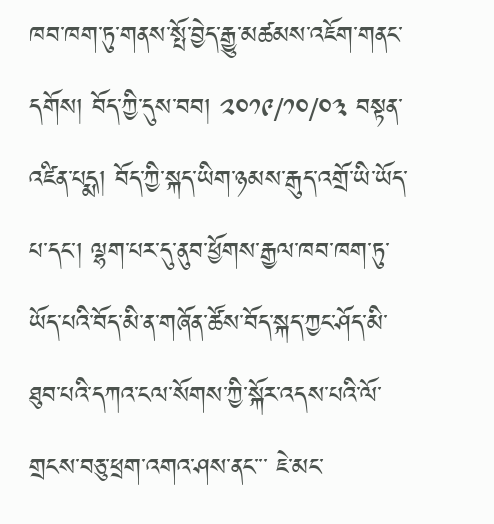ཁབ་ཁག་ཏུ་གནས་སྤོ་བྱེད་རྒྱུ་མཚམས་འཇོག་གནང་དགོས། བོད་ཀྱི་དུས་བབ། ༢༠༡༩/༡༠/༠༣ བསྟན་འཛིན་པདྨ། བོད་ཀྱི་སྐད་ཡིག་ཉམས་རྒུད་འགྲོ་ཡི་ཡོད་པ་དང་། ལྷག་པར་དུ་ནུབ་ཕྱོགས་རྒྱལ་ཁབ་ཁག་ཏུ་ཡོད་པའི་བོད་མི་ན་གཞོན་ཚོས་བོད་སྐད་ཀྱང་ཤོད་མི་ཐུབ་པའི་དཀའ་ངལ་སོགས་ཀྱི་སྐོར་འདས་པའི་ལོ་གྲངས་བཅུ་ཕྲག་འགའ་ཤས་ནང་་་ ཇེ་མང་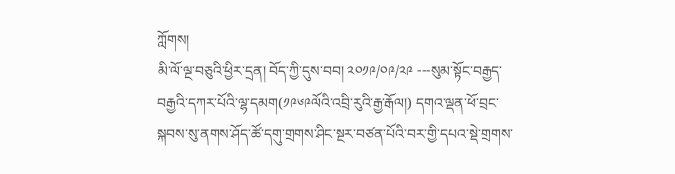ཀློགས།
མི་ལོ་ལྔ་བཅུའི་ཕྱིར་དྲན། བོད་ཀྱི་དུས་བབ། ༢༠༡༩/༠༩/༢༩ ---སུམ་སྟོང་བརྒྱད་བརྒྱའི་དཀར་པོའི་ལྷ་དམག(༡༩༦༩ལོའི་འབྲི་རུའི་རྒྱ་རྒོལ།) དགའ་ལྡན་ཕོ་བྲང་སྐབས་སུ་ནགས་ཤོད་ཚོ་དགུ་གྲགས་ཤིང་སྔར་བཙན་པོའི་བར་གྱི་དཔའ་སྡེ་གྲགས་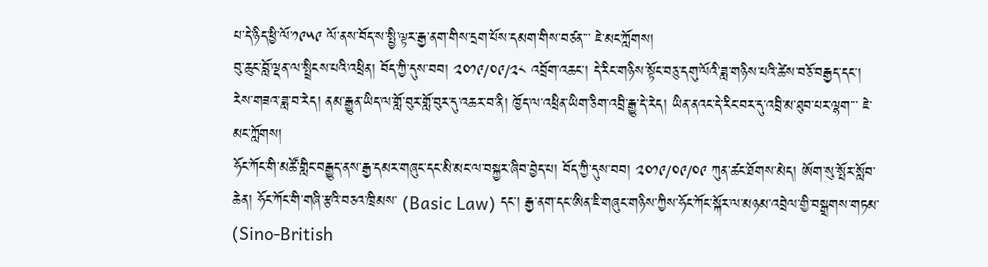པ་དེ་ཉིད་ཕྱི་ལོ་༡༩༥༩ ལོ་ནས་བོད་ས་སྤྱི་ལྟར་རྒྱ་ནག་གིས་དྲག་པོས་དམག་གིས་བཙན་་་ ཇེ་མང་ཀློགས།
བུ་ཆུང་བློ་ལྡན་ལ་སྤྲིངས་པའི་འཕྲིན། བོད་ཀྱི་དུས་བབ། ༢༠༡༩/༠༩/༢༨ འབྲོག་འཆང་། དེ་རིང་གཉིས་སྟོང་བཅུ་དགུ་ལོའི་ཟླ་གཉིས་པའི་ཚེས་བཅོ་བརྒྱད་དང་། རེས་གཟའ་ཟླ་བ་རེད། ནམ་རྒྱུན་ཡིད་ལ་གློ་བུར་གློ་བུར་དུ་འཆར་བ་ནི། ཁྱོད་ལ་འཕྲིན་ཡིག་ཅིག་འབྲི་རྒྱུ་དེ་རེད། ཡིན་ནའང་དེ་རིང་བར་དུ་འབྲི་མ་ཐུབ་པར་ལྷག་་་ ཇེ་མང་ཀློགས།
ཧོང་ཀོང་གི་མཚོ་གླིང་བརྒྱུད་ནས་རྒྱ་དམར་གཞུང་དང་མི་མང་ལ་བསྐྱར་ཞིབ་བྱེད་པ། བོད་ཀྱི་དུས་བབ། ༢༠༡༩/༠༩/༠༩ ཀུན་ཚང་ཐོགས་མེད། ཨོག་སུ་སྤོར་སློབ་ཆེན། ཧོང་ཀོང་གི་གཞི་རྩའི་བཅའ་ཁྲིམས་ (Basic Law) དང་། རྒྱ་ནག་དང་ཨིན་ཇི་གཞུང་གཉིས་ཀྱིས་ཧོང་ཀོང་སྐོར་ལ་མཉམ་འབྲེལ་གྱི་བསྒྲགས་གཏམ་ (Sino-British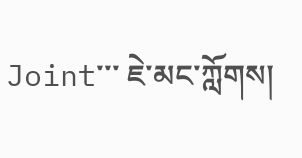Joint་་་ ཇེ་མང་ཀློགས།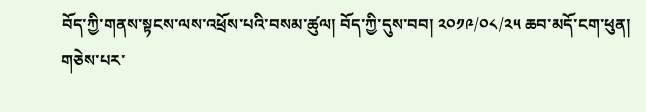བོད་ཀྱི་གནས་སྟངས་ལས་འཕྲོས་པའི་བསམ་ཚུལ། བོད་ཀྱི་དུས་བབ། ༢༠༡༩/༠༨/༢༥ ཆབ་མདོ་ངག་ཕུན། གཅེས་པར་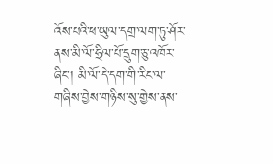འོས་པའི་ཕ་ཡུལ་དགྲ་ལག་ཏུ་ཤོར་ནས་མི་ལོ་ཧྲིལ་པོ་དྲུག་ཅུ་འཁོར་ཞིང་། མི་ལོ་དེ་དག་གི་རིང་ལ་གཞིས་བྱེས་གཉིས་སུ་གྱེས་ནས་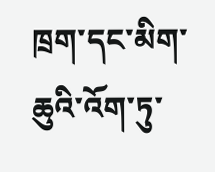ཁྲག་དང་མིག་ཆུའི་འོག་ཏུ་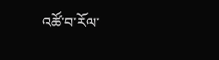འཚོ་བ་རོལ་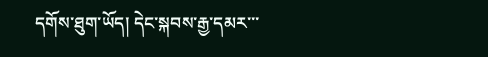དགོས་ཐུག་ཡོད། དེང་སྐབས་རྒྱ་དམར་་་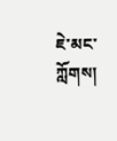ཇེ་མང་ཀློགས།